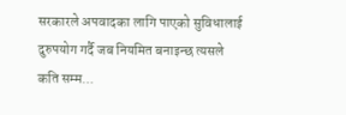सरकारले अपवादका लागि पाएको सुविधालाई दुरुपयोग गर्दै जब नियमित बनाइन्छ त्यसले कति सम्म...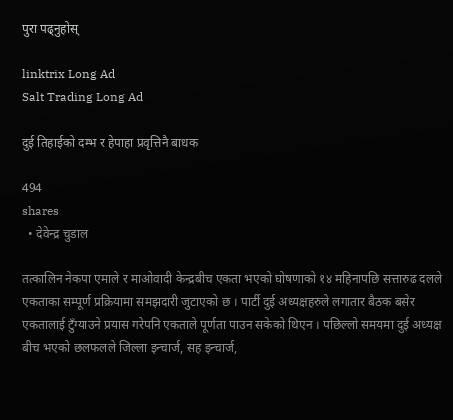पुरा पढ्नुहोस्

linktrix Long Ad
Salt Trading Long Ad

दुई तिहाईको दम्भ र हेपाहा प्रवृत्तिनै बाधक

494
shares
  • देवेन्द्र चुडाल

तत्कालिन नेकपा एमाले र माओवादी केन्द्रबीच एकता भएको घोषणाको १४ महिनापछि सत्तारुढ दलले एकताका सम्पूर्ण प्रक्रियामा समझदारी जुटाएको छ । पार्टी दुई अध्यक्षहरुले लगातार बैठक बसेर एकतालाई टुँग्याउने प्रयास गरेपनि एकताले पूर्णता पाउन सकेको थिएन । पछिल्लो समयमा दुई अध्यक्ष बीच भएको छलफलले जिल्ला इन्चार्ज, सह इन्चार्ज,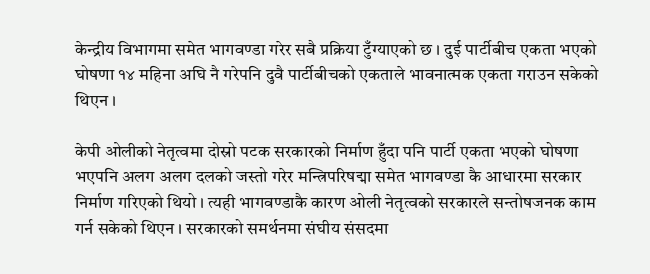केन्द्रीय विभागमा समेत भागवण्डा गरेर सबै प्रक्रिया टुँग्याएको छ । दुई पार्टीबीच एकता भएको घोषणा १४ महिना अघि नै गरेपनि दुवै पार्टीबीचको एकताले भावनात्मक एकता गराउन सकेको थिएन ।

केपी ओलीको नेतृत्वमा दोस्रो पटक सरकारको निर्माण हुँदा पनि पार्टी एकता भएको घोषणा भएपनि अलग अलग दलको जस्तो गरेर मन्त्रिपरिषद्मा समेत भागवण्डा कै आधारमा सरकार निर्माण गरिएको थियो । त्यही भागवण्डाकै कारण ओली नेतृत्वको सरकारले सन्तोषजनक काम गर्न सकेको थिएन । सरकारको समर्थनमा संघीय संसदमा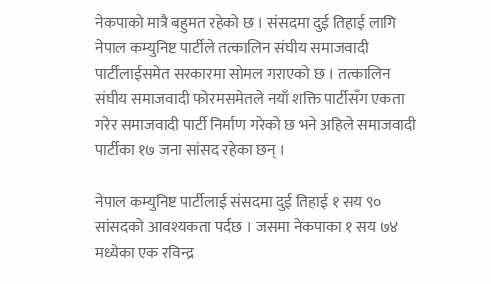नेकपाको मात्रै बहुमत रहेको छ । संसदमा दुई तिहाई लागि नेपाल कम्युनिष्ट पार्टीले तत्कालिन संघीय समाजवादी पार्टीलाईसमेत सरकारमा सोमल गराएको छ । तत्कालिन संघीय समाजवादी फोरमसमेतले नयाँ शक्ति पार्टीसँग एकता गरेर समाजवादी पार्टी निर्माण गरेको छ भने अहिले समाजवादी पार्टीका १७ जना सांसद रहेका छन् ।

नेपाल कम्युनिष्ट पार्टीलाई संसदमा दुई तिहाई १ सय ९० सांसदको आवश्यकता पर्दछ । जसमा नेकपाका १ सय ७४ मध्येका एक रविन्द्र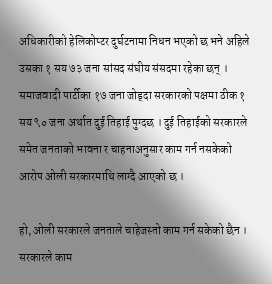अधिकारीको हेलिकोप्टर दुर्घटनामा निधन भएको छ भने अहिले उसका १ सय ७३ जना सांसद संघीय संसदमा रहेका छन् । समाजवादी पार्टीका १७ जना जोड्दा सरकारको पक्षमा ठीक १ सय ९० जना अर्थात दुई तिहाई पुग्दछ । दुई तिहाईको सरकारले समेत जनताको भावना र चाहनाअनुसार काम गर्न नसकेको आरोप ओली सरकारमाथि लाग्दै आएको छ ।

हो, ओली सरकारले जनताले चाहेजस्तो काम गर्न सकेको छैन । सरकारले काम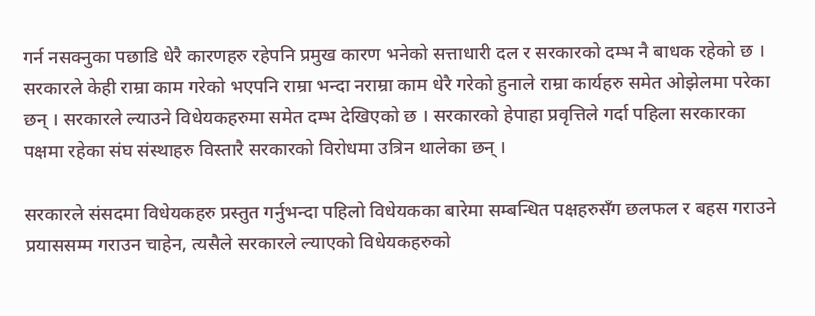गर्न नसक्नुका पछाडि धेरै कारणहरु रहेपनि प्रमुख कारण भनेको सत्ताधारी दल र सरकारको दम्भ नै बाधक रहेको छ । सरकारले केही राम्रा काम गरेको भएपनि राम्रा भन्दा नराम्रा काम धेरै गरेको हुनाले राम्रा कार्यहरु समेत ओझेलमा परेका छन् । सरकारले ल्याउने विधेयकहरुमा समेत दम्भ देखिएको छ । सरकारको हेपाहा प्रवृत्तिले गर्दा पहिला सरकारका पक्षमा रहेका संघ संस्थाहरु विस्तारै सरकारको विरोधमा उत्रिन थालेका छन् ।

सरकारले संसदमा विधेयकहरु प्रस्तुत गर्नुभन्दा पहिलो विधेयकका बारेमा सम्बन्धित पक्षहरुसँग छलफल र बहस गराउने प्रयाससम्म गराउन चाहेन, त्यसैले सरकारले ल्याएको विधेयकहरुको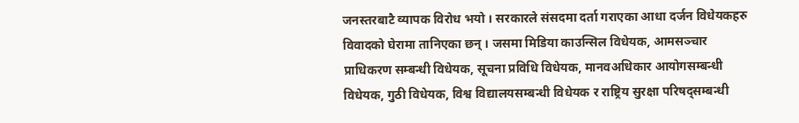जनस्तरबाटै व्यापक विरोध भयो । सरकारले संसदमा दर्ता गराएका आधा दर्जन विधेयकहरु विवादको घेरामा तानिएका छन् । जसमा मिडिया काउन्सिल विधेयक, आमसञ्चार प्राधिकरण सम्बन्धी विधेयक, सूचना प्रविधि विधेयक, मानवअधिकार आयोगसम्बन्धी विधेयक, गुठी विधेयक, विश्व विद्यालयसम्बन्धी विधेयक र राष्ट्रिय सुरक्षा परिषद्सम्बन्धी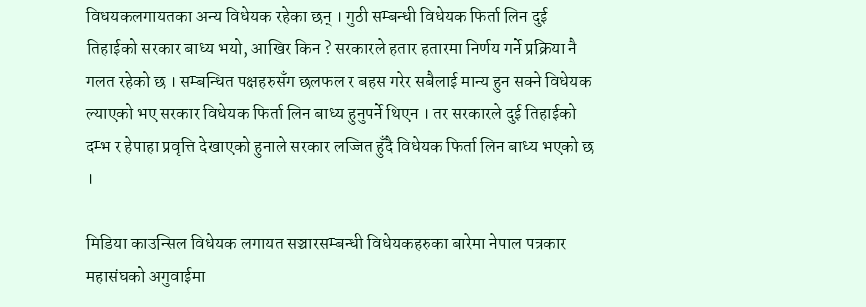विधयकलगायतका अन्य विधेयक रहेका छन् । गुठी सम्बन्धी विधेयक फिर्ता लिन दुई तिहाईको सरकार बाध्य भयो, आखिर किन ? सरकारले हतार हतारमा निर्णय गर्ने प्रक्रिया नै गलत रहेको छ । सम्बन्धित पक्षहरुसँग छलफल र बहस गरेर सबैलाई मान्य हुन सक्ने विधेयक ल्याएको भए सरकार विधेयक फिर्ता लिन बाध्य हुनुपर्ने थिएन । तर सरकारले दुई तिहाईको दम्भ र हेपाहा प्रवृत्ति देखाएको हुनाले सरकार लज्जित हुँदै विधेयक फिर्ता लिन बाध्य भएको छ ।

मिडिया काउन्सिल विधेयक लगायत सञ्चारसम्बन्धी विधेयकहरुका बारेमा नेपाल पत्रकार महासंघको अगुवाईमा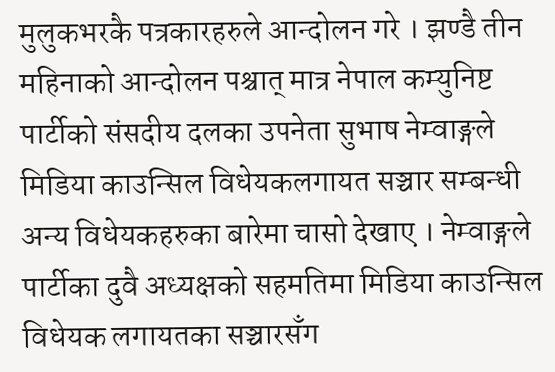मुलुकभरकै पत्रकारहरुले आन्दोलन गरे । झण्डै तीन महिनाको आन्दोलन पश्चात् मात्र नेपाल कम्युनिष्ट पार्टीको संसदीय दलका उपनेता सुभाष नेम्वाङ्गले मिडिया काउन्सिल विधेयकलगायत सञ्चार सम्बन्धी अन्य विधेयकहरुका बारेमा चासो देखाए । नेम्वाङ्गले पार्टीका दुवै अध्यक्षको सहमतिमा मिडिया काउन्सिल विधेयक लगायतका सञ्चारसँग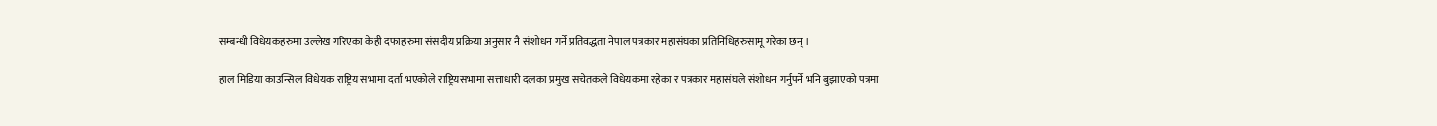सम्बन्धी विधेयकहरुमा उल्लेख गरिएका केही दफाहरुमा संसदीय प्रक्रिया अनुसार नै संशोधन गर्ने प्रतिवद्धता नेपाल पत्रकार महासंघका प्रतिनिधिहरुसामू गरेका छन् ।

हाल मिडिया काउन्सिल विधेयक राष्ट्रिय सभामा दर्ता भएकोले राष्ट्रियसभामा सत्ताधारी दलका प्रमुख सचेतकले विधेयकमा रहेका र पत्रकार महासंघले संशोधन गर्नुपर्ने भनि बुझाएको पत्रमा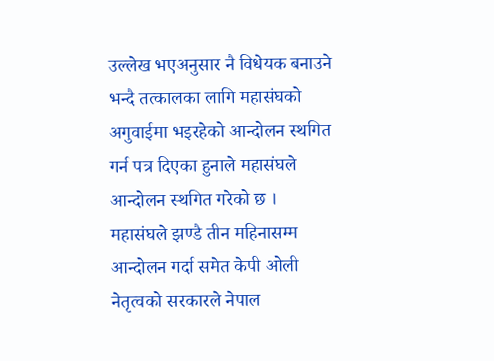उल्लेख भएअनुसार नै विधेयक बनाउने भन्दै तत्कालका लागि महासंघको अगुवाईमा भइरहेको आन्दोलन स्थगित गर्न पत्र दिएका हुनाले महासंघले आन्दोलन स्थगित गरेको छ । महासंघले झण्डै तीन महिनासम्म आन्दोलन गर्दा समेत केपी ओली नेतृत्वको सरकारले नेपाल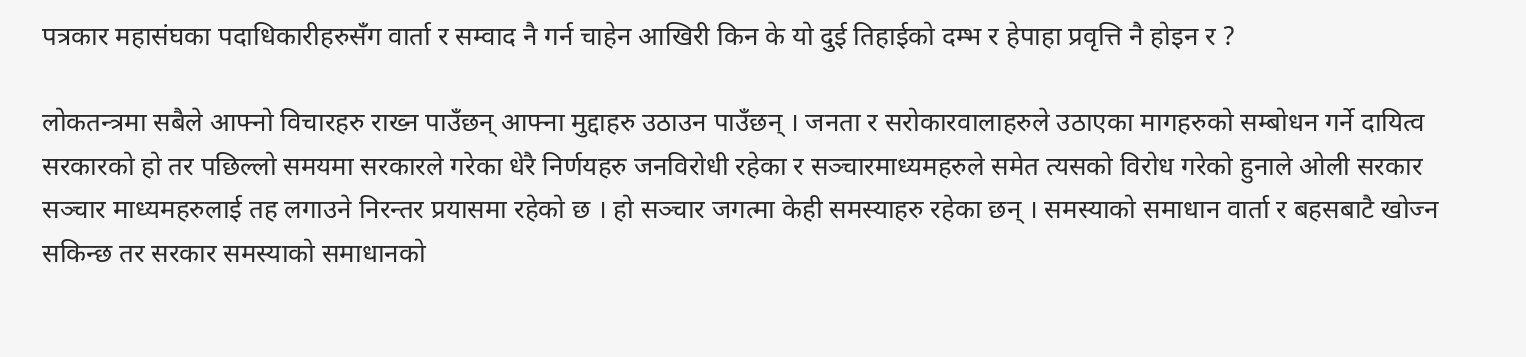पत्रकार महासंघका पदाधिकारीहरुसँग वार्ता र सम्वाद नै गर्न चाहेन आखिरी किन के यो दुई तिहाईको दम्भ र हेपाहा प्रवृत्ति नै होइन र ?

लोकतन्त्रमा सबैले आफ्नो विचारहरु राख्न पाउँछन् आफ्ना मुद्दाहरु उठाउन पाउँछन् । जनता र सरोकारवालाहरुले उठाएका मागहरुको सम्बोधन गर्ने दायित्व सरकारको हो तर पछिल्लो समयमा सरकारले गरेका धेरै निर्णयहरु जनविरोधी रहेका र सञ्चारमाध्यमहरुले समेत त्यसको विरोध गरेको हुनाले ओली सरकार सञ्चार माध्यमहरुलाई तह लगाउने निरन्तर प्रयासमा रहेको छ । हो सञ्चार जगत्मा केही समस्याहरु रहेका छन् । समस्याको समाधान वार्ता र बहसबाटै खोज्न सकिन्छ तर सरकार समस्याको समाधानको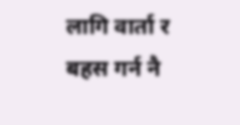लागि वार्ता र बहस गर्न नै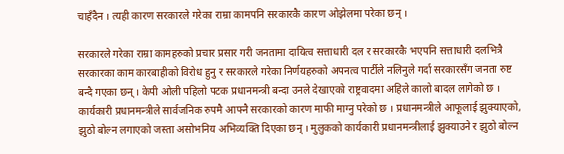चाहँदैन । त्यही कारण सरकारले गरेका राम्रा कामपनि सरकारकै कारण ओझेलमा परेका छन् ।

सरकारले गरेका राम्रा कामहरुको प्रचार प्रसार गरी जनतामा दायित्व सत्ताधारी दल र सरकारकै भएपनि सत्ताधारी दलभित्रै सरकारका काम कारबाहीको विरोध हुनु र सरकारले गरेका निर्णयहरुको अपनत्व पार्टीले नलिनुले गर्दा सरकारसँग जनता रुष्ट बन्दै गएका छन् । केपी ओली पहिलो पटक प्रधानमन्त्री बन्दा उनले देखाएको राष्ट्रवादमा अहिले कालो बादल लागेको छ । कार्यकारी प्रधानमन्त्रीले सार्वजनिक रुपमै आफ्नै सरकारको कारण माफी माग्नु परेको छ । प्रधानमन्त्रीले आफूलाई झुक्याएको, झुठो बोल्न लगाएको जस्ता असोभनिय अभिव्यक्ति दिएका छन् । मुलुकको कार्यकारी प्रधानमन्त्रीलाई झुक्याउने र झुठो बोल्न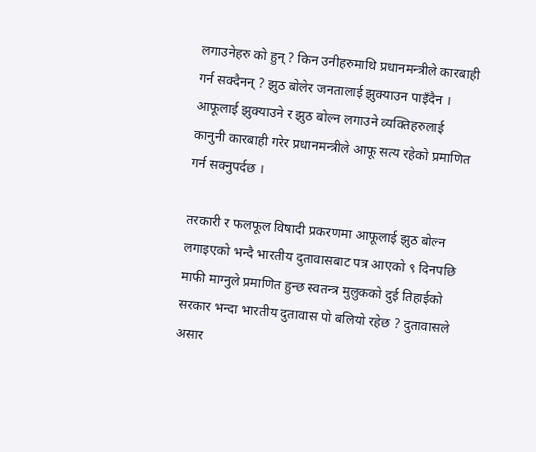लगाउनेहरु को हुन् ? किन उनीहरुमाथि प्रधानमन्त्रीले कारबाही गर्न सक्दैनन् ? झुठ बोलेर जनतालाई झुक्याउन पाइँदैन । आफूलाई झुक्याउने र झुठ बोल्न लगाउने व्यक्तिहरुलाई कानुनी कारबाही गरेर प्रधानमन्त्रीले आफू सत्य रहेको प्रमाणित गर्न सक्नुपर्दछ ।

तरकारी र फलफूल विषादी प्रकरणमा आफूलाई झुठ बोल्न लगाइएको भन्दै भारतीय दुतावासबाट पत्र आएको ९ दिनपछि माफी माग्नुले प्रमाणित हुन्छ स्वतन्त्र मुलुकको दुई तिहाईको सरकार भन्दा भारतीय दुतावास पो बलियो रहेछ ? दुतावासले असार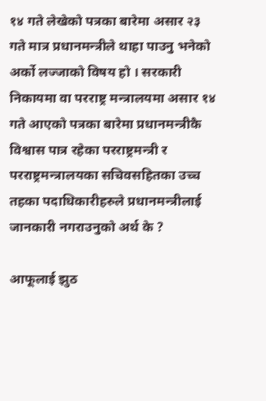१४ गते लेखेको पत्रका बारेमा असार २३ गते मात्र प्रधानमन्त्रीले थाहा पाउनु भनेको अर्को लज्जाको विषय हो । सरकारी निकायमा वा परराष्ट्र मन्त्रालयमा असार १४ गते आएको पत्रका बारेमा प्रधानमन्त्रीकै विश्वास पात्र रहेका परराष्ट्रमन्त्री र परराष्ट्रमन्त्रालयका सचिवसहितका उच्च तहका पदाधिकारीहरुले प्रधानमन्त्रीलाई जानकारी नगराउनुको अर्थ के ?

आफूलाई झुठ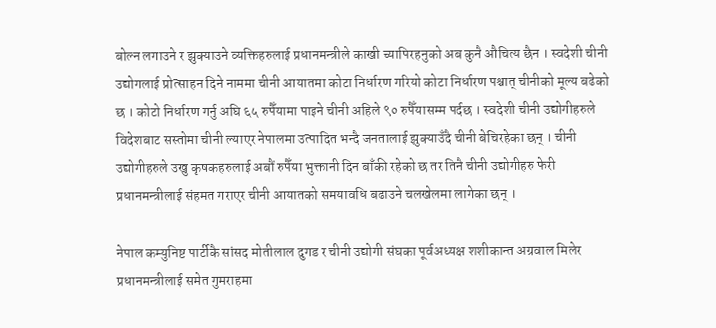बोल्न लगाउने र झुक्याउने व्यक्तिहरुलाई प्रधानमन्त्रीले काखी च्यापिरहनुको अब कुनै औचित्य छैन । स्वदेशी चीनी उद्योगलाई प्रोत्साहन दिने नाममा चीनी आयातमा कोटा निर्धारण गरियो कोटा निर्धारण पश्चात् चीनीको मूल्य बढेको छ । कोटो निर्धारण गर्नु अघि ६५ रुपैँयामा पाइने चीनी अहिले ९० रुपैँयासम्म पर्दछ । स्वदेशी चीनी उद्योगीहरुले विदेशबाट सस्तोमा चीनी ल्याएर नेपालमा उत्पादित भन्दै जनतालाई झुक्याउँदै चीनी बेचिरहेका छन् । चीनी उद्योगीहरुले उखु कृषकहरुलाई अबौं रुपैँया भुक्तानी दिन बाँकी रहेको छ तर तिनै चीनी उद्योगीहरु फेरी प्रधानमन्त्रीलाई संहमत गराएर चीनी आयातको समयावधि बढाउने चलखेलमा लागेका छन् ।

नेपाल कम्युनिष्ट पार्टीकै सांसद मोतीलाल दुगड र चीनी उद्योगी संघका पूर्वअध्यक्ष शशीकान्त अग्रवाल मिलेर प्रधानमन्त्रीलाई समेत गुमराहमा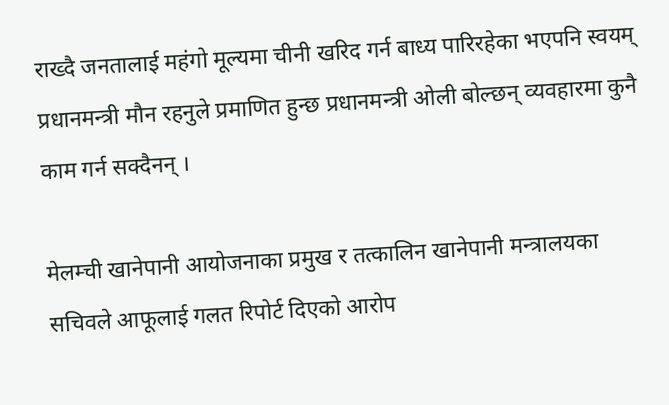राख्दै जनतालाई महंगो मूल्यमा चीनी खरिद गर्न बाध्य पारिरहेका भएपनि स्वयम् प्रधानमन्त्री मौन रहनुले प्रमाणित हुन्छ प्रधानमन्त्री ओली बोल्छन् व्यवहारमा कुनै काम गर्न सक्दैनन् ।

मेलम्ची खानेपानी आयोजनाका प्रमुख र तत्कालिन खानेपानी मन्त्रालयका सचिवले आफूलाई गलत रिपोर्ट दिएको आरोप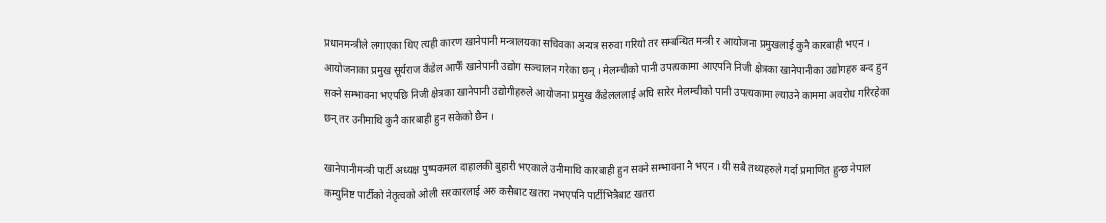प्रधानमन्त्रीले लगाएका थिए त्यही कारण खानेपानी मन्त्रालयका सचिवका अन्यत्र सरुवा गरियो तर सम्बन्धित मन्त्री र आयोजना प्रमुखलाई कुनै कारबाही भएन । आयोजनाका प्रमुख सूर्यराज कँडेल आफैँ खानेपानी उद्योग सञ्चालन गरेका छन् । मेलम्चीको पानी उपत्यकामा आएपनि निजी क्षेत्रका खानेपानीका उद्योगहरु बन्द हुन सक्ने सम्भावना भएपछि निजी क्षेत्रका खानेपानी उद्योगीहरुले आयोजना प्रमुख कँडेलललाई अघि सारेर मेलम्चीको पानी उपत्यकामा ल्याउने काममा अवरोध गरिरहेका छन् तर उनीमाथि कुनै कारबाही हुन सकेको छैन ।

खानेपानीमन्त्री पार्टी अध्यक्ष पुष्पकमल दाहालकी बुहारी भएकाले उनीमाथि कारबाही हुन सक्ने सम्भावना नै भएन । यी सबै तथ्यहरुले गर्दा प्रमाणित हुन्छ नेपाल कम्युनिष्ट पार्टीको नेतृत्वको ओली सरकारलाई अरु कसैबाट खतरा नभएपनि पार्टीभित्रैबाट खतरा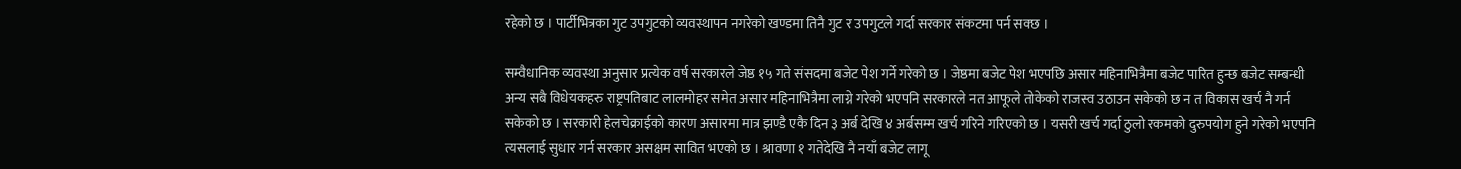रहेको छ । पार्टीभित्रका गुट उपगुटको व्यवस्थापन नगरेको खण्डमा तिनै गुट र उपगुटले गर्दा सरकार संकटमा पर्न सक्छ ।

सम्वैधानिक व्यवस्था अनुसार प्रत्येक वर्ष सरकारले जेष्ठ १५ गते संसदमा बजेट पेश गर्ने गरेको छ । जेष्ठमा बजेट पेश भएपछि असार महिनाभित्रैमा बजेट पारित हुन्छ बजेट सम्बन्धी अन्य सबै विधेयकहरु राष्ट्रपतिबाट लालमोहर समेत असार महिनाभित्रैमा लाग्ने गरेको भएपनि सरकारले नत आफूले तोकेको राजस्व उठाउन सकेको छ न त विकास खर्च नै गर्न सकेको छ । सरकारी हेलचेक्राईको कारण असारमा मात्र झण्डै एकै दिन ३ अर्ब देखि ४ अर्बसम्म खर्च गरिने गरिएको छ । यसरी खर्च गर्दा ठुलो रकमको दुरुपयोग हुने गरेको भएपनि त्यसलाई सुधार गर्न सरकार असक्षम सावित भएको छ । श्रावणा १ गतेदेखि नै नयाँ बजेट लागू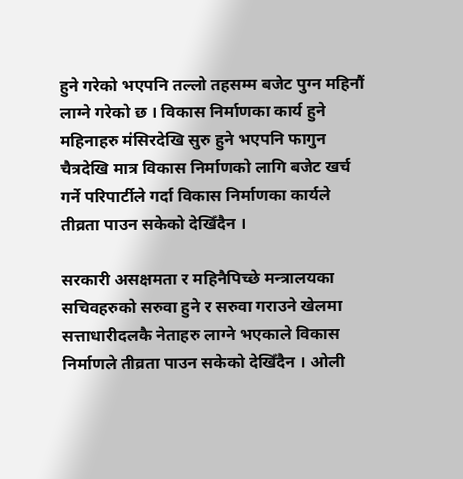हुने गरेको भएपनि तल्लो तहसम्म बजेट पुग्न महिनौं लाग्ने गरेको छ । विकास निर्माणका कार्य हुने महिनाहरु मंसिरदेखि सुरु हुने भएपनि फागुन चैत्रदेखि मात्र विकास निर्माणको लागि बजेट खर्च गर्ने परिपार्टीले गर्दा विकास निर्माणका कार्यले तीव्रता पाउन सकेको देखिँदैन ।

सरकारी असक्षमता र महिनैपिच्छे मन्त्रालयका सचिवहरुको सरुवा हुने र सरुवा गराउने खेलमा सत्ताधारीदलकै नेताहरु लाग्ने भएकाले विकास निर्माणले तीव्रता पाउन सकेको देखिँदैन । ओली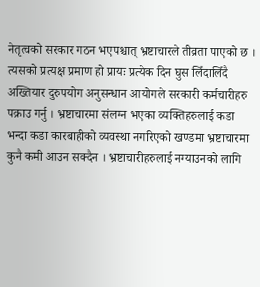नेतृत्वको सरकार गठन भएपश्चात् भ्रष्टाचारले तीव्रता पाएको छ । त्यसको प्रत्यक्ष प्रमाण हो प्रायः प्रत्येक दिन घुस लिँदालिँदै अख्तियार दुरुपयोग अनुसन्धान आयोगले सरकारी कर्मचारीहरु पक्राउ गर्नु । भ्रष्टाचारमा संलग्न भएका व्यक्तिहरुलाई कडा भन्दा कडा कारबाहीको व्यवस्था नगरिएको खण्डमा भ्रष्टाचारमा कुनै कमी आउन सक्दैन । भ्रष्टाचारीहरुलाई नग्याउनको लागि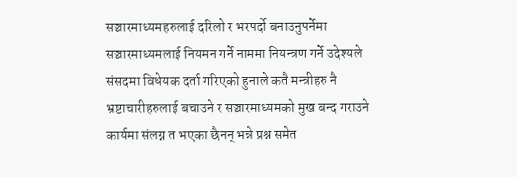सञ्चारमाध्यमहरुलाई दरिलो र भरपर्दो बनाउनुपर्नेमा सञ्चारमाध्यमलाई नियमन गर्ने नाममा नियन्त्रण गर्ने उदेश्यले संसदमा विधेयक दर्ता गरिएको हुनाले कतै मन्त्रीहरु नै भ्रष्टाचारीहरुलाई बचाउने र सञ्चारमाध्यमको मुख बन्द गराउने कार्यमा संलग्न त भएका छैनन् भन्ने प्रश्न समेत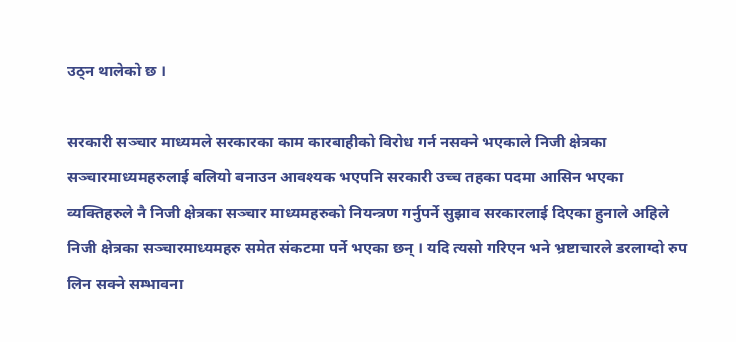उठ्न थालेको छ ।

सरकारी सञ्चार माध्यमले सरकारका काम कारबाहीको विरोध गर्न नसक्ने भएकाले निजी क्षेत्रका सञ्चारमाध्यमहरुलाई बलियो बनाउन आवश्यक भएपनि सरकारी उच्च तहका पदमा आसिन भएका व्यक्तिहरुले नै निजी क्षेत्रका सञ्चार माध्यमहरुको नियन्त्रण गर्नुपर्ने सुझाव सरकारलाई दिएका हुनाले अहिले निजी क्षेत्रका सञ्चारमाध्यमहरु समेत संकटमा पर्ने भएका छन् । यदि त्यसो गरिएन भने भ्रष्टाचारले डरलाग्दो रुप लिन सक्ने सम्भावना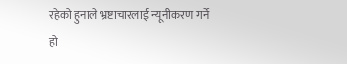रहेको हुनाले भ्रष्टाचारलाई न्यूनीकरण गर्ने हो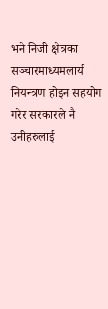भने निजी क्षेत्रका सञ्चारमाध्यमलार्य नियन्त्रण होइन सहयोग गरेर सरकारले नै उनीहरुलाई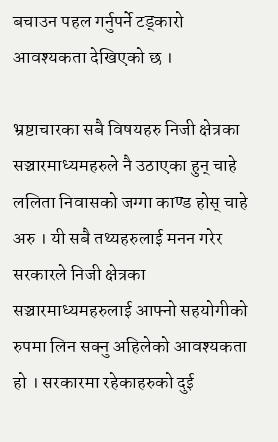बचाउन पहल गर्नुपर्ने टड्कारो आवश्यकता देखिएको छ ।

भ्रष्टाचारका सबै विषयहरु निजी क्षेत्रका सञ्चारमाध्यमहरुले नै उठाएका हुन् चाहे ललिता निवासको जग्गा काण्ड होस् चाहे अरु । यी सबै तथ्यहरुलाई मनन गरेर सरकारले निजी क्षेत्रका सञ्चारमाध्यमहरुलाई आफ्नो सहयोगीको रुपमा लिन सक्नु अहिलेको आवश्यकता हो । सरकारमा रहेकाहरुको दुई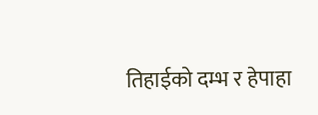तिहाईको दम्भ र हेपाहा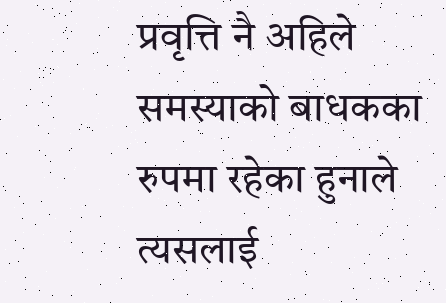प्रवृत्ति नै अहिले समस्याको बाधकका रुपमा रहेका हुनाले त्यसलाई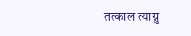तत्काल त्याग्नु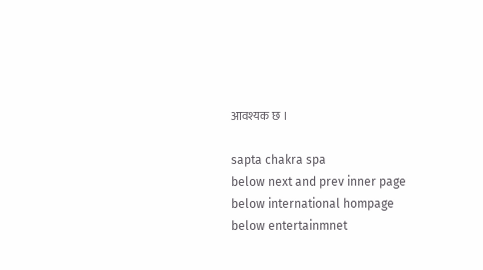आवश्यक छ ।

sapta chakra spa
below next and prev inner page
below international hompage
below entertainmnet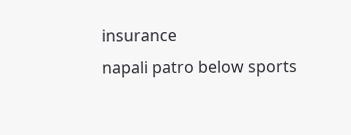insurance
napali patro below sports